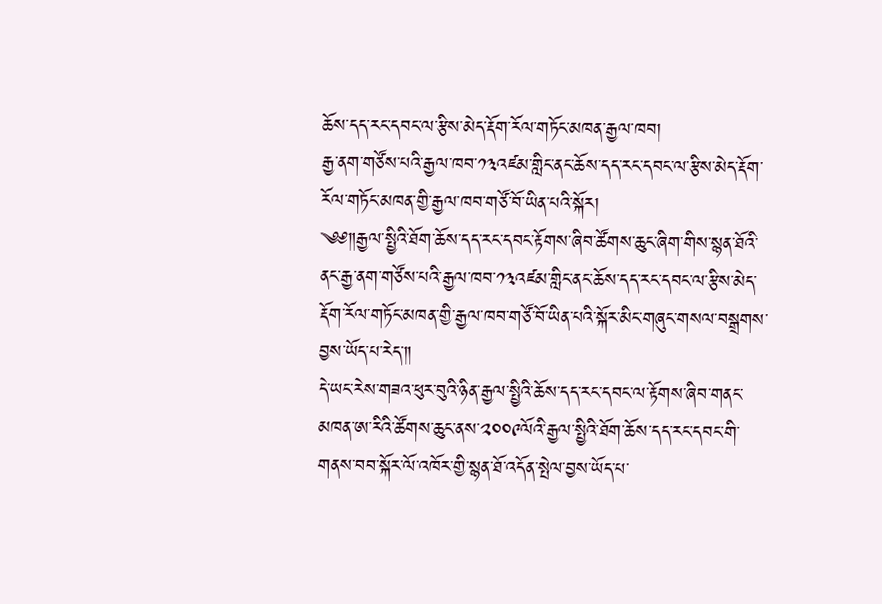ཆོས་དད་རང་དབང་ལ་རྩིས་མེད་རྡོག་རོལ་གཏོང་མཁན་རྒྱལ་ཁབ།
རྒྱ་ནག་གཙོས་པའི་རྒྱལ་ཁབ་༡༣འཛམ་གླིང་ནང་ཆོས་དད་རང་དབང་ལ་རྩིས་མེད་རྡོག་རོལ་གཏོང་མཁན་གྱི་རྒྱལ་ཁབ་གཙོ་བོ་ཡིན་པའི་སྐོར།
༄༅༎རྒྱལ་སྤྱིའི་ཐོག་ཆོས་དད་རང་དབང་རྟོགས་ཞིབ་ཚོགས་ཆུང་ཞིག་གིས་སྙན་ཐོའི་ནང་རྒྱ་ནག་གཙོས་པའི་རྒྱལ་ཁབ་༡༣འཛམ་གླིང་ནང་ཆོས་དད་རང་དབང་ལ་རྩིས་མེད་རྡོག་རོལ་གཏོང་མཁན་གྱི་རྒྱལ་ཁབ་གཙོ་བོ་ཡིན་པའི་སྐོར་མིང་གཞུང་གསལ་བསྒྲགས་བྱས་ཡོད་པ་རེད་༎
དེ་ཡང་རེས་གཟའ་ཕུར་བུའི་ཉིན་རྒྱལ་སྤྱིའི་ཆོས་དད་རང་དབང་ལ་རྟོགས་ཞིབ་གནང་མཁན་ཨ་རིའི་ཚོགས་ཆུང་ནས་༢༠༠༩ལོའི་རྒྱལ་སྤྱིའི་ཐོག་ཆོས་དད་རང་དབང་གི་གནས་བབ་སྐོར་ལོ་འཁོར་གྱི་སྙན་ཐོ་འདོན་སྤེལ་བྱས་ཡོད་པ་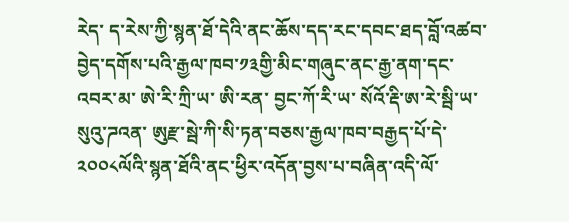རེད་ ད་རེས་ཀྱི་སྙན་ཐོ་དེའི་ནང་ཆོས་དད་རང་དབང་ཐད་བློ་འཚབ་བྱེད་དགོས་པའི་རྒྱལ་ཁབ་༡༣གྱི་མིང་གཞུང་ནང་རྒྱ་ནག་དང་ འབར་མ་ ཨེ་རི་ཀྲི་ཡ་ ཨི་རན་ བྱང་ཀོ་རི་ཡ་ སོའོ་རྡི་ཨ་རེ་སྦི་ཡ་ སུའུ་ཌའན་ ཨུརྫ་སྦེ་ཀི་སི་ཏན་བཅས་རྒྱལ་ཁབ་བརྒྱད་པོ་དེ་༢༠༠༨ལོའི་སྙན་ཐོའི་ནང་ཕྱིར་འདོན་བྱས་པ་བཞིན་འདི་ལོ་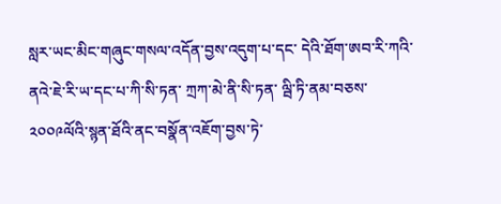སླར་ཡང་མིང་གཞུང་གསལ་འདོན་བྱས་འདུག་པ་དང་ དེའི་ཐོག་ཨབ་རི་ཀའི་ནའེ་ཇེ་རི་ཡ་དང་པ་ཀི་སི་ཏན་ ཀྲཀ་མེ་ནི་སི་ཏན་ ལྦི་ཏི་ནམ་བཅས་༢༠༠༩ལོའི་སྙན་ཐོའི་ནང་བསྣོན་འཇོག་བྱས་ཏེ་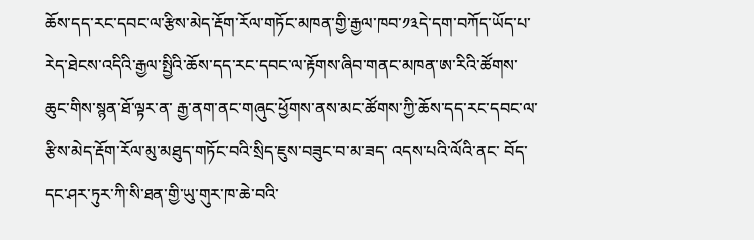ཆོས་དད་རང་དབང་ལ་རྩིས་མེད་རྡོག་རོལ་གཏོང་མཁན་གྱི་རྒྱལ་ཁབ་༡༣དེ་དག་བཀོད་ཡོད་པ་རེད་ཐེངས་འདིའི་རྒྱལ་སྤྱིའི་ཆོས་དད་རང་དབང་ལ་རྟོགས་ཞིབ་གནང་མཁན་ཨ་རིའི་ཚོགས་ཆུང་གིས་སྙན་ཐོ་ལྟར་ན་ རྒྱ་ནག་ནང་གཞུང་ཕྱོགས་ནས་མང་ཚོགས་ཀྱི་ཆོས་དད་རང་དབང་ལ་རྩིས་མེད་རྡོག་རོལ་མུ་མཐུད་གཏོང་བའི་སྲིད་ཇུས་བཟུང་བ་མ་ཟད་ འདས་པའི་ལོའི་ནང་ བོད་དང་ཤར་ཏུར་ཀི་སི་ཐན་གྱི་ཡུ་གུར་ཁ་ཆེ་བའི་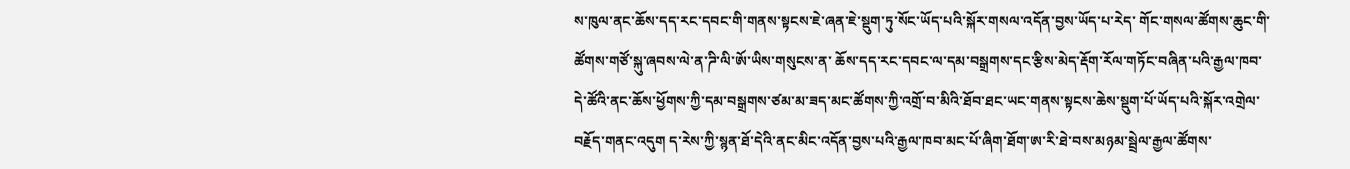ས་ཁུལ་ནང་ཆོས་དད་རང་དབང་གི་གནས་སྟངས་ཇེ་ཞན་ཇེ་སྡུག་ཏུ་སོང་ཡོད་པའི་སྐོར་གསལ་འདོན་བྱས་ཡོད་པ་རེད་ གོང་གསལ་ཚོགས་ཆུང་གི་ཚོགས་གཙོ་སྐུ་ཞབས་ལེ་ན་ཌི་ལི་ཨོ་ཡིས་གསུངས་ན་ ཆོས་དད་རང་དབང་ལ་དམ་བསྒྲགས་དང་རྩིས་མེད་རྡོག་རོལ་གཏོང་བཞིན་པའི་རྒྱལ་ཁབ་དེ་ཚོའི་ནང་ཆོས་ཕྱོགས་ཀྱི་དམ་བསྒྲགས་ཙམ་མ་ཟད་མང་ཚོགས་ཀྱི་འགྲོ་བ་མིའི་ཐོབ་ཐང་ཡང་གནས་སྟངས་ཆེས་སྡུག་པོ་ཡོད་པའི་སྐོར་འགྲེལ་བརྗོད་གནང་འདུག ད་རེས་ཀྱི་སྙན་ཐོ་དེའི་ནང་མིང་འདོན་བྱས་པའི་རྒྱལ་ཁབ་མང་པོ་ཞིག་ཐོག་ཨ་རི་ཐེ་བས་མཉམ་སྦྲེལ་རྒྱལ་ཚོགས་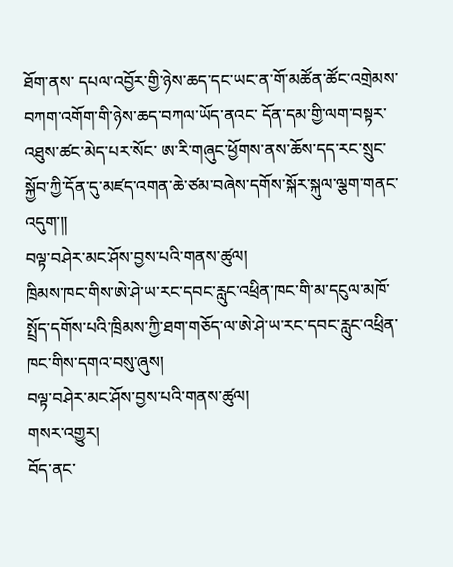ཐོག་ནས་ དཔལ་འབྱོར་གྱི་ཉེས་ཆད་དང་ཡང་ན་གོ་མཚོན་ཚོང་འགྲེམས་བཀག་འགོག་གི་ཉེས་ཆད་བཀལ་ཡོད་ནའང་ དོན་དམ་གྱི་ལག་བསྟར་འཐུས་ཚང་མེད་པར་སོང་ ཨ་རི་གཞུང་ཕྱོགས་ནས་ཆོས་དད་རང་སྲུང་སྐྱོབ་ཀྱི་དོན་དུ་མཛད་འགན་ཆེ་ཙམ་བཞེས་དགོས་སྐོར་སྐུལ་ལྕག་གནང་འདུག་༎
བལྟ་བཤེར་མང་ཤོས་བྱས་པའི་གནས་ཚུལ།
ཁྲིམས་ཁང་གིས་ཨེ་ཤེ་ཡ་རང་དབང་རླུང་འཕྲིན་ཁང་གི་མ་དངུལ་མཁོ་སྤྲོད་དགོས་པའི་ཁྲིམས་ཀྱི་ཐག་གཅོད་ལ་ཨེ་ཤེ་ཡ་རང་དབང་རླུང་འཕྲིན་ཁང་གིས་དགའ་བསུ་ཞུས།
བལྟ་བཤེར་མང་ཤོས་བྱས་པའི་གནས་ཚུལ།
གསར་འགྱུར།
བོད་ནང་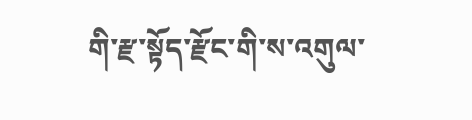གི་རྫ་སྟོད་རྫོང་གི་ས་འགུལ་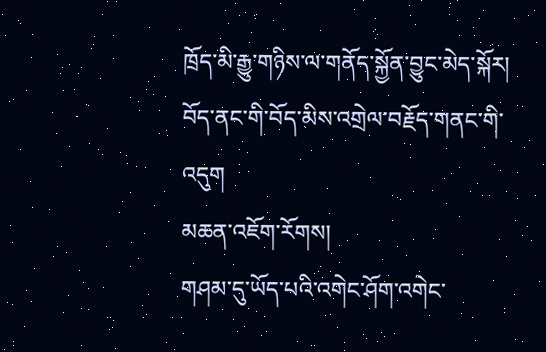ཁྲོད་མི་རྒྱུ་གཉིས་ལ་གནོད་སྐྱོན་བྱུང་མེད་སྐོར། བོད་ནང་གི་བོད་མིས་འགྲེལ་བརྗོད་གནང་གི་འདུག
མཆན་འཇོག་རོགས།
གཤམ་དུ་ཡོད་པའི་འགེང་ཤོག་འགེང་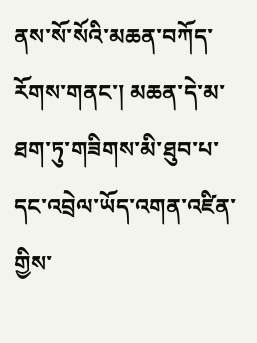ནས་སོ་སོའི་མཆན་བཀོད་རོགས་གནང་། མཆན་དེ་མ་ཐག་ཏུ་གཟིགས་མི་ཐུབ་པ་དང་འབྲེལ་ཡོད་འགན་འཛིན་གྱིས་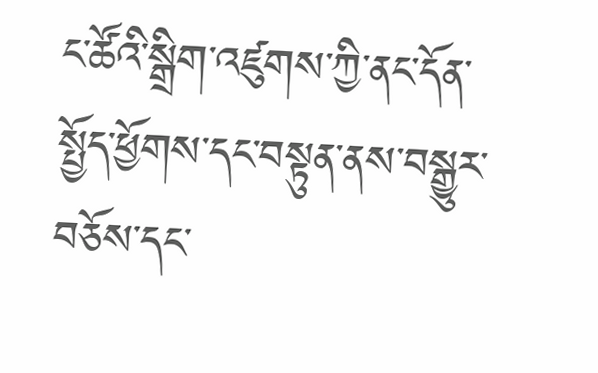ང་ཚོའི་སྒྲིག་འཛུགས་ཀྱི་ནང་དོན་སྤྱོད་ཕྱོགས་དང་བསྟུན་ནས་བསྒྱུར་བཅོས་དང་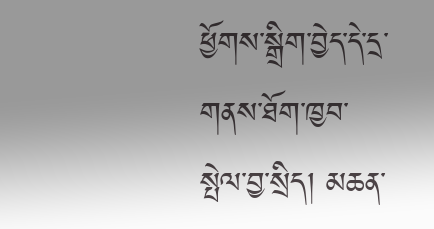ཕྱོགས་སྒྲིག་བྱེད་དེ་དྲ་གནས་ཐོག་ཁྱབ་སྤེལ་བྱ་སྲིད། མཆན་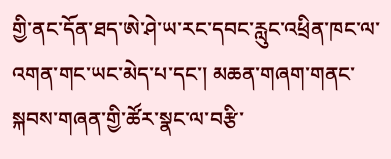གྱི་ནང་དོན་ཐད་ཨེ་ཤེ་ཡ་རང་དབང་རླུང་འཕྲིན་ཁང་ལ་འགན་གང་ཡང་མེད་པ་དང་། མཆན་གཞག་གནང་སྐབས་གཞན་གྱི་ཚོར་སྣང་ལ་བརྩི་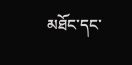མཐོང་དང་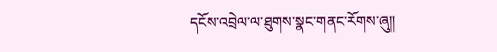དངོས་འབྲེལ་ལ་ཐུགས་སྣང་གནང་རོགས་ཞུ༎